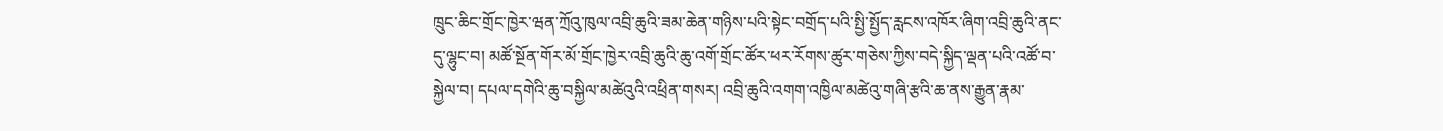ཁྲུང་ཆིང་གྲོང་ཁྱེར་ཝན་ཀྲོའུ་ཁུལ་འབྲི་ཆུའི་ཟམ་ཆེན་གཉིས་པའི་སྟེང་བགྲོད་པའི་སྤྱི་སྤྱོད་རླངས་འཁོར་ཞིག་འབྲི་ཆུའི་ནང་དུ་ལྷུང་བ། མཚོ་སྔོན་གོར་མོ་གྲོང་ཁྱེར་འབྲི་ཆུའི་ཆུ་འགོ་གྲོང་ཚོར་ཕར་རོགས་ཚུར་གཅེས་ཀྱིས་བདེ་སྐྱིད་ལྡན་པའི་འཚོ་བ་སྐྱེལ་བ། དཔལ་དགེའི་ཆུ་བསྐྱིལ་མཚེའུའི་འཕྲིན་གསར། འབྲི་ཆུའི་འགག་འཁྱིལ་མཚེའུ་གཞི་རྩའི་ཆ་ནས་རྒྱུན་རྣམ་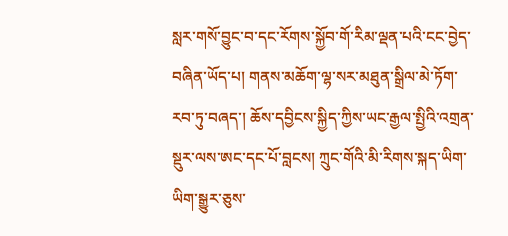སླར་གསོ་བྱུང་བ་དང་རོགས་སྐྱོབ་གོ་རིམ་ལྡན་པའི་ངང་བྱེད་བཞིན་ཡོད་པ། གནས་མཆོག་ལྷ་སར་མཐུན་སྒྲིལ་མེ་ཏོག་རབ་ཏུ་བཞད་། ཆོས་དབྱིངས་སྐྱིད་ཀྱིས་ཡང་རྒྱལ་སྤྱིའི་འགྲན་སྡུར་ལས་ཨང་དང་པོ་བླངས། ཀྲུང་གོའི་མི་རིགས་སྐད་ཡིག་ཡིག་སྒྱུར་ཅུས་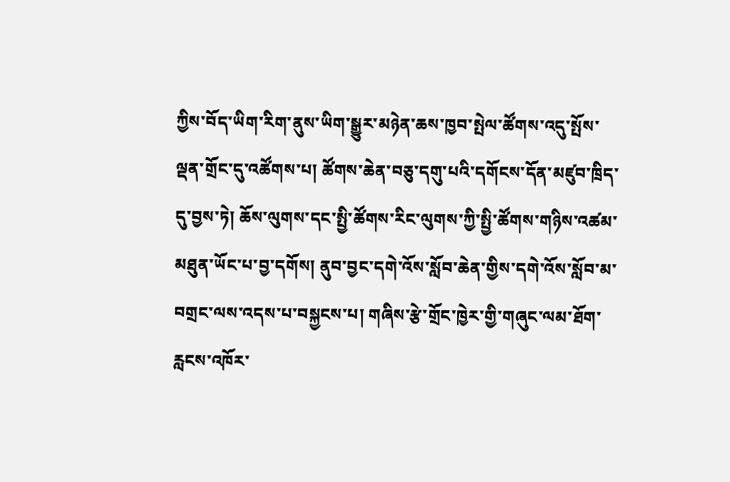ཀྱིས་བོད་ཡིག་རིག་ནུས་ཡིག་སྒྱུར་མཉེན་ཆས་ཁྱབ་སྤེལ་ཚོགས་འདུ་སྤོས་ལྡན་གྲོང་དུ་འཚོགས་པ། ཚོགས་ཆེན་བཅུ་དགུ་པའི་དགོངས་དོན་མཛུབ་ཁྲིད་དུ་བྱས་ཏེ། ཆོས་ལུགས་དང་སྤྱི་ཚོགས་རིང་ལུགས་ཀྱི་སྤྱི་ཚོགས་གཉིས་འཚམ་མཐུན་ཡོང་པ་བྱ་དགོས། ནུབ་བྱང་དགེ་འོས་སློབ་ཆེན་གྱིས་དགེ་འོས་སློབ་མ་བགྲང་ལས་འདས་པ་བསྐྱངས་པ། གཞིས་རྩེ་གྲོང་ཁྱེར་གྱི་གཞུང་ལམ་ཐོག་རླངས་འཁོར་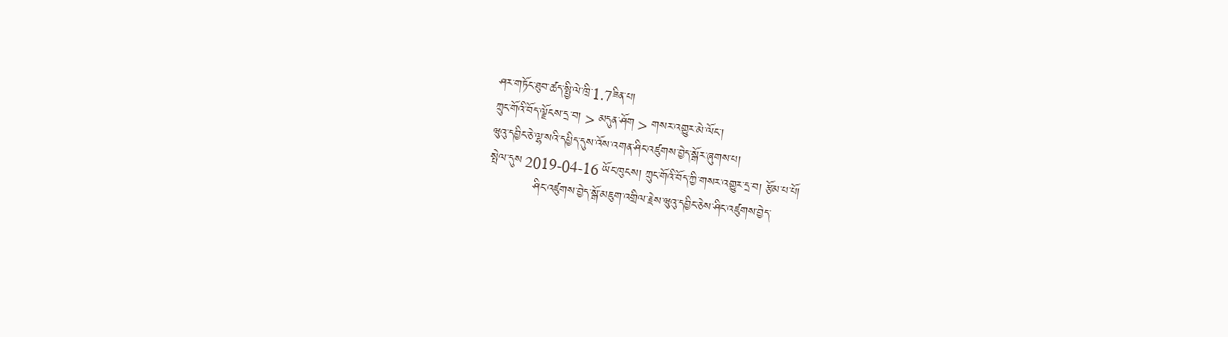ཤར་གཏོང་ཐུབ་ཚད་སྤྱི་ལེ་ཁྲི་1.7ཟིན་པ།
ཀྲུང་གོའི་བོད་ལྗོངས་དྲ་བ། > མདུན་ཤོག > གསར་འགྱུར་མེ་ལོང་།
ཝུའུ་དབྱིང་ཅེ་ལྷ་སའི་དཔྱིད་དུས་འོས་འགན་ཤིང་འཛུགས་བྱེད་སྒོར་ཞུགས་པ།
སྤེལ་དུས 2019-04-16 ཡོང་ཁུངས། ཀྲུང་གོའི་བོད་ཀྱི་གསར་འགྱུར་དྲ་བ། རྩོམ་པ་པོ།
           ཤིང་འཛུགས་བྱེད་སྒོ་མཇུག་འགྲིལ་རྗེས་ཝུའུ་དབྱིང་ཅེས་ཤིང་འཛུགས་བྱེད་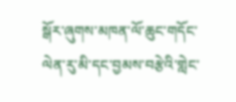སྒོར་ཞུགས་མཁན་ལོ་ཆུང་གདོང་ལེན་རུ་མི་དང་བྱམས་བརྩེའི་གླེང་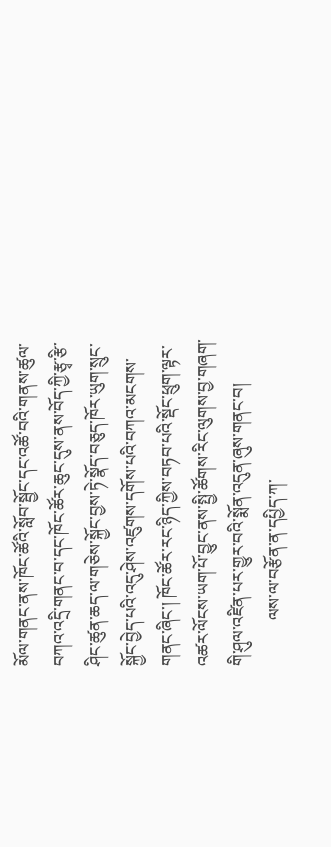མོལ་གནང་ནས་ཁོང་ཚོའི་སློབ་སྦྱོང་དང་འཚོ་བའི་གནས་ཚུལ་བཀའ་འདྲི་གནང་བ་དང་ཁོང་ཚོར་ཆུང་དུས་ནས་བོད་ཀྱི་རྩྭ་རྩི་ཤིང་ཚུན་ཆད་ལ་གཅེས་སྐྱོང་བྱས་ཏེ་སྣོད་བཅུད་ཁོར་ཡུག་སྲུང་སྐྱོང་བྱེད་པའི་འདུ་ཤེས་འཛུགས་དགོས་པའི་བཀའ་མངགས་གནང་ཞིང་། ཁོང་ཚོར་རང་ཉིད་ཀྱིས་བཏབ་པའི་སྡོང་ཕྲུག་ལྟར་འཚར་ལོངས་ཡག་པོ་བྱུང་ནས་སྤྱི་ཚོགས་རིང་ལུགས་བྱ་གཞག་གི་ཤུལ་འཛིན་པར་གྱུར་བའི་སྨོན་འདུན་ཞུས་གནང་བ།
           ལས་ལ་བརྩོན་ན་དཔྱིད་ཀ་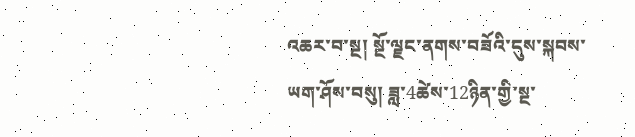འཆར་བ་སྔ། སྔོ་ལྗང་ནགས་བཟོའི་དུས་སྐབས་ཡག་ཤོས་བསུ། ཟླ་4ཚེས་12ཉིན་གྱི་སྔ་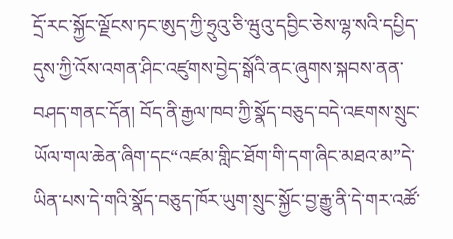དྲོ་རང་སྐྱོང་ལྗོངས་ཏང་ཨུད་ཀྱི་ཧྲུའུ་ཅི་ཝུའུ་དབྱིང་ཅེས་ལྷ་སའི་དཔྱིད་དུས་ཀྱི་འོས་འགན་ཤིང་འཛུགས་བྱེད་སྒོའི་ནང་ཞུགས་སྐབས་ནན་བཤད་གནང་དོན། བོད་ནི་རྒྱལ་ཁབ་ཀྱི་སྣོད་བཅུད་བདེ་འཇགས་སྲུང་ཡོལ་གལ་ཆེན་ཞིག་དང“འཛམ་གླིང་ཐོག་གི་དག་ཞིང་མཐའ་མ”དེ་ཡིན་པས་དེ་གའི་སྣོད་བཅུད་ཁོར་ཡུག་སྲུང་སྐྱོང་བྱ་རྒྱུ་ནི་དེ་གར་འཚོ་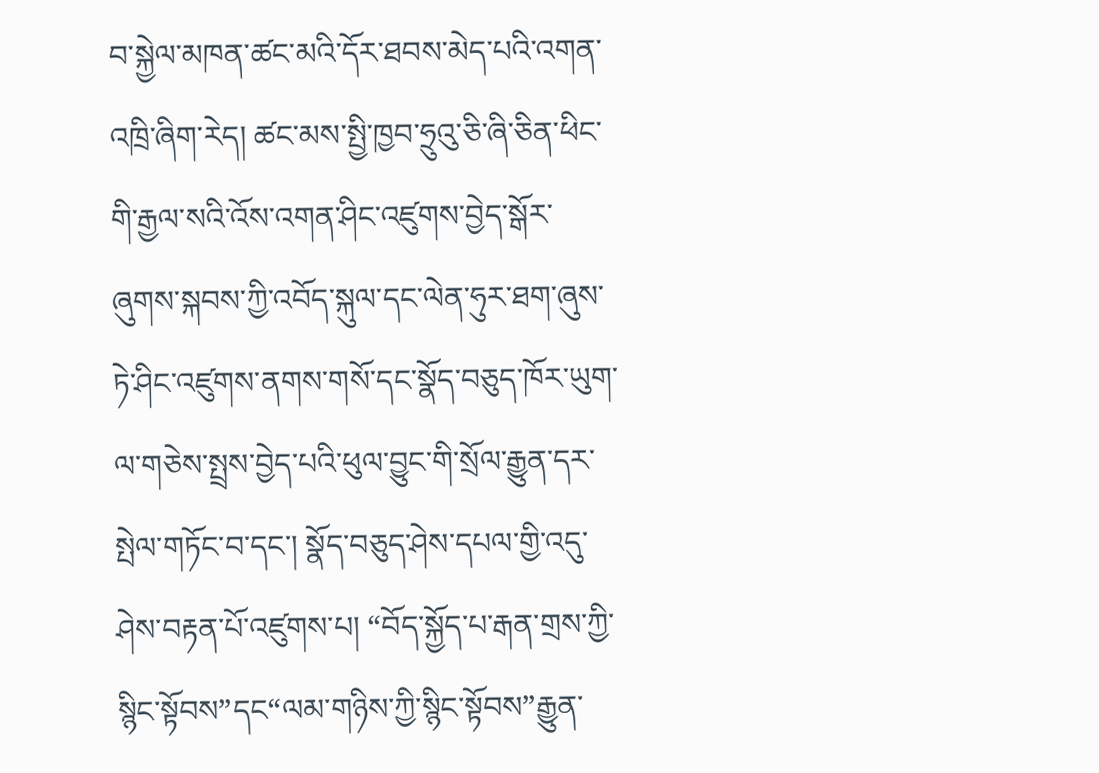བ་སྐྱེལ་མཁན་ཚང་མའི་དོར་ཐབས་མེད་པའི་འགན་འཁྲི་ཞིག་རེད། ཚང་མས་སྤྱི་ཁྱབ་ཧྲུའུ་ཅི་ཞི་ཅིན་ཕིང་གི་རྒྱལ་སའི་འོས་འགན་ཤིང་འཛུགས་བྱེད་སྒོར་ཞུགས་སྐབས་ཀྱི་འབོད་སྐུལ་དང་ལེན་ཧུར་ཐག་ཞུས་ཏེ་ཤིང་འཛུགས་ནགས་གསོ་དང་སྣོད་བཅུད་ཁོར་ཡུག་ལ་གཅེས་སྤྲས་བྱེད་པའི་ཕུལ་བྱུང་གི་སྲོལ་རྒྱུན་དར་སྤེལ་གཏོང་བ་དང་། སྣོད་བཅུད་ཤེས་དཔལ་གྱི་འདུ་ཤེས་བརྟན་པོ་འཛུགས་པ། “བོད་སྐྱོད་པ་རྒན་གྲས་ཀྱི་སྙིང་སྟོབས”དང“ལམ་གཉིས་ཀྱི་སྙིང་སྟོབས”རྒྱུན་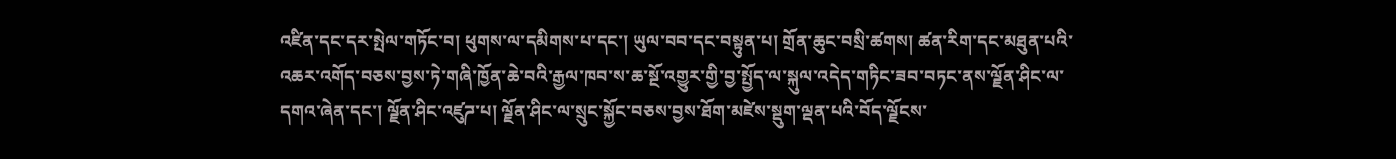འཛིན་དང་དར་སྤེལ་གཏོང་བ། ཕུགས་ལ་དམིགས་པ་དང་། ཡུལ་བབ་དང་བསྟུན་པ། གྲོན་ཆུང་བསྲི་ཚགས། ཚན་རིག་དང་མཐུན་པའི་འཆར་འགོད་བཅས་བྱས་ཏེ་གཞི་ཁྱོན་ཆེ་བའི་རྒྱལ་ཁབ་ས་ཆ་སྔོ་འགྱུར་གྱི་བྱ་སྤྱོད་ལ་སྐུལ་འདེད་གཏིང་ཟབ་བཏང་ནས་ལྗོན་ཤིང་ལ་དགའ་ཞེན་དང་། ལྗོན་ཤིང་འཛུཌ་པ། ལྗོན་ཤིང་ལ་སྲུང་སྐྱོང་བཅས་བྱས་ཐོག་མཛེས་སྡུག་ལྡན་པའི་བོད་ལྗོངས་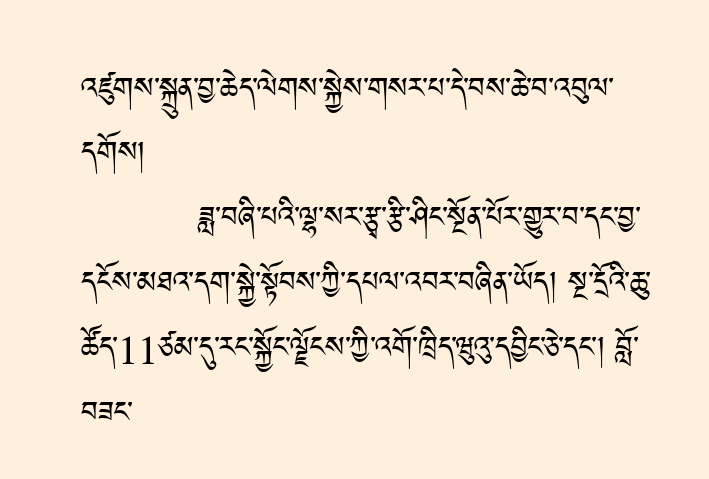འཛུགས་སྐྲུན་བྱ་ཆེད་ལེགས་སྐྱེས་གསར་པ་དེ་བས་ཆེ་བ་འབུལ་དགོས།
           ཟླ་བཞི་པའི་ལྷ་སར་རྩྭ་རྩི་ཤིང་སྔོན་པོར་གྱུར་བ་དང་བྱ་དངོས་མཐའ་དག་སྐྱེ་སྟོབས་ཀྱི་དཔལ་འབར་བཞིན་ཡོད། སྔ་དྲོའི་ཆུ་ཚོད་11ཙམ་དུ་རང་སྐྱོང་ལྗོངས་ཀྱི་འགོ་ཁྲིད་ཝུའུ་དབྱིང་ཅེ་དང་། བློ་བཟང་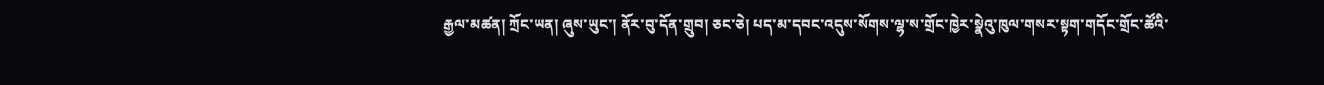རྒྱལ་མཚན། ཀྲོང་ཡན། ཞུས་ཡུང་། ནོར་བུ་དོན་གྲུབ། ཅང་ཅེ། པད་མ་དབང་འདུས་སོགས་ལྷ་ས་གྲོང་ཁྱེར་སྣེའུ་ཁུལ་གསར་སྟག་གདོང་གྲོང་ཚོའི་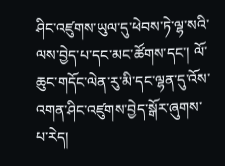ཤིང་འཛུགས་ཡུལ་དུ་ཕེབས་ཏེ་ལྷ་སའི་ལས་བྱེད་པ་དང་མང་ཚོགས་དང་། ལོ་ཆུང་གདོང་ལེན་རུ་མི་དང་ལྷན་དུ་འོས་འགན་ཤིང་འཛུགས་བྱེད་སྒོར་ཞུགས་པ་རེད།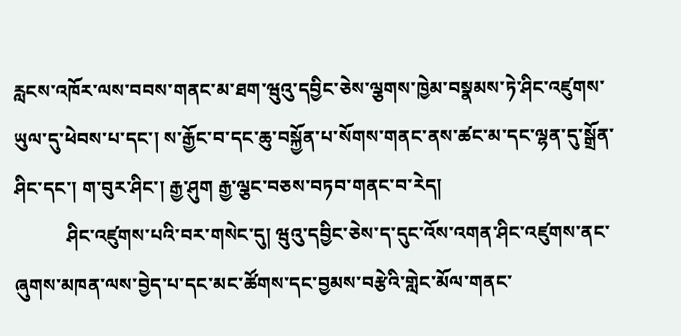རླངས་འཁོར་ལས་བབས་གནང་མ་ཐག་ཝུའུ་དབྱིང་ཅེས་ལྕགས་ཁྱེམ་བསྣམས་ཏེ་ཤིང་འཛུགས་ཡུལ་དུ་ཕེབས་པ་དང་། ས་རྒྱོང་བ་དང་ཆུ་བསྐྱོན་པ་སོགས་གནང་ནས་ཚང་མ་དང་ལྷན་དུ་སྒྲོན་ཤིང་དང་། ག་བུར་ཤིང་། རྒྱ་ཤུག རྒྱ་ལྕང་བཅས་བཏབ་གནང་བ་རེད།
           ཤིང་འཛུགས་པའི་བར་གསེང་དུ། ཝུའུ་དབྱིང་ཅེས་ད་དུང་འོས་འགན་ཤིང་འཛུགས་ནང་ཞུགས་མཁན་ལས་བྱེད་པ་དང་མང་ཚོགས་དང་བྱམས་བརྩེའི་གླེང་མོལ་གནང་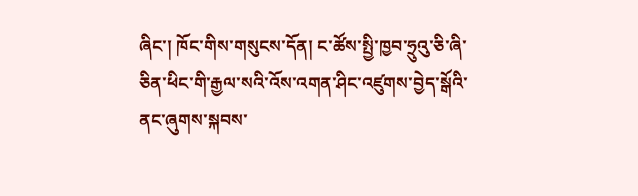ཞིང་། ཁོང་གིས་གསུངས་དོན། ང་ཚོས་སྤྱི་ཁྱབ་ཧྲུའུ་ཅི་ཞི་ཅིན་ཕིང་གི་རྒྱལ་སའི་འོས་འགན་ཤིང་འཛུགས་བྱེད་སྒོའི་ནང་ཞུགས་སྐབས་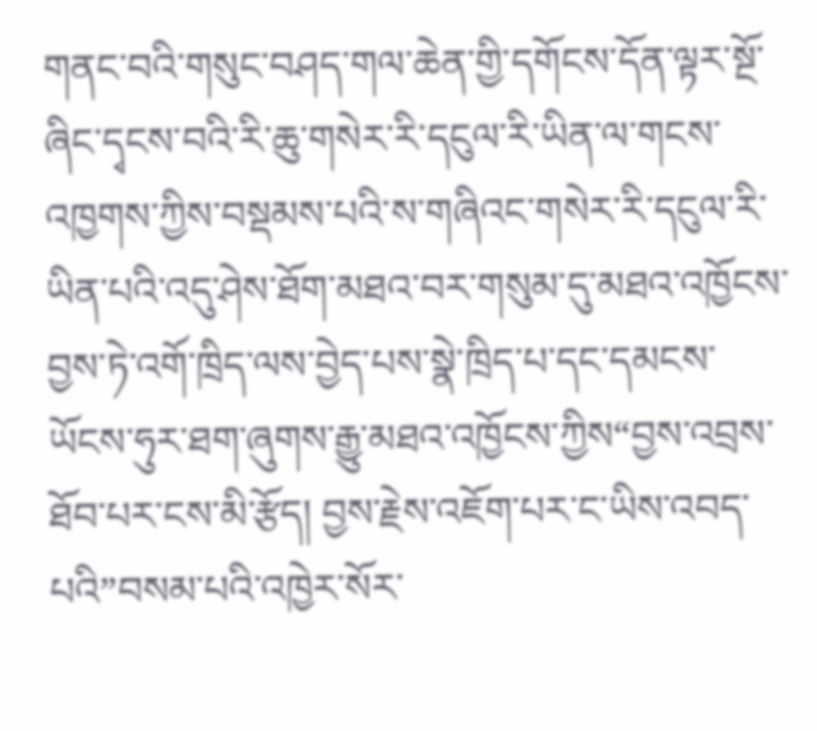གནང་བའི་གསུང་བཤད་གལ་ཆེན་གྱི་དགོངས་དོན་ལྟར་སྔོ་ཞིང་དྭངས་བའི་རི་ཆུ་གསེར་རི་དངུལ་རི་ཡིན་ལ་གངས་འཁྱགས་ཀྱིས་བསྡམས་པའི་ས་གཞིའང་གསེར་རི་དངུལ་རི་ཡིན་པའི་འདུ་ཤེས་ཐོག་མཐའ་བར་གསུམ་དུ་མཐའ་འཁྱོངས་བྱས་ཏེ་འགོ་ཁྲིད་ལས་བྱེད་པས་སྣེ་ཁྲིད་པ་དང་དམངས་ཡོངས་ཧུར་ཐག་ཞུགས་རྒྱུ་མཐའ་འཁྱོངས་ཀྱིས“བྱས་འབྲས་ཐོབ་པར་ངས་མི་རྩོད། བྱས་རྗེས་འཇོག་པར་ང་ཡིས་འབད་པའི”བསམ་པའི་འཁྱེར་སོར་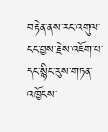བརྟེན་ནས་རང་འགུལ་ངང་བྱས་རྗེས་འཇོག་པ་དང་སྙིང་རུས་གཏན་འཁྱོངས་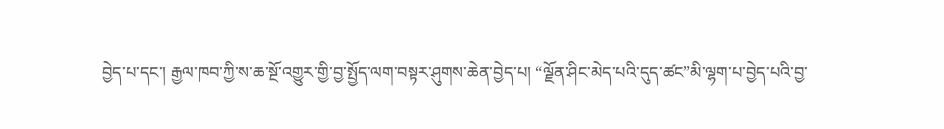བྱེད་པ་དང་། རྒྱལ་ཁབ་ཀྱི་ས་ཆ་སྔོ་འགྱུར་གྱི་བྱ་སྤྱོད་ལག་བསྟར་ཤུགས་ཆེན་བྱེད་པ། “ལྗོན་ཤིང་མེད་པའི་དུད་ཚང”མི་ལྷག་པ་བྱེད་པའི་བྱ་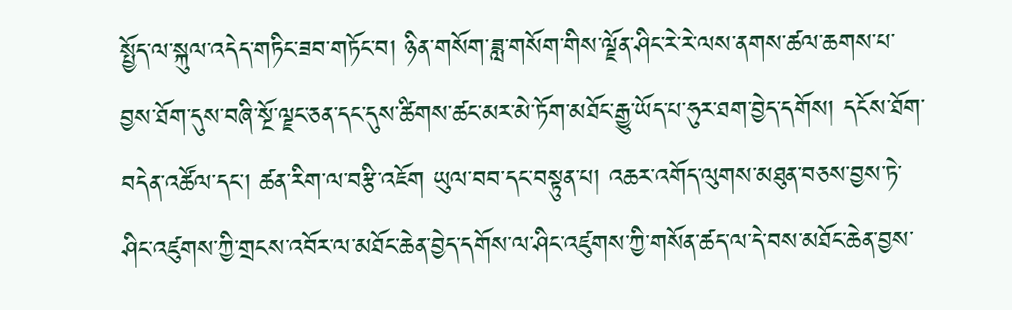སྤྱོད་ལ་སྐུལ་འདེད་གཏིང་ཟབ་གཏོང་བ། ཉིན་གསོག་ཟླ་གསོག་གིས་ལྗོན་ཤིང་རེ་རེ་ལས་ནགས་ཚལ་ཆགས་པ་བྱས་ཐོག་དུས་བཞི་སྔོ་ལྗང་ཅན་དང་དུས་ཚིགས་ཚང་མར་མེ་ཏོག་མཐོང་རྒྱུ་ཡོད་པ་ཧུར་ཐག་བྱེད་དགོས། དངོས་ཐོག་བདེན་འཚོལ་དང་། ཚན་རིག་ལ་བརྩི་འཇོག ཡུལ་བབ་དང་བསྟུན་པ། འཆར་འགོད་ལུགས་མཐུན་བཅས་བྱས་ཏེ་ཤིང་འཛུགས་ཀྱི་གྲངས་འབོར་ལ་མཐོང་ཆེན་བྱེད་དགོས་ལ་ཤིང་འཛུགས་ཀྱི་གསོན་ཚད་ལ་དེ་བས་མཐོང་ཆེན་བྱས་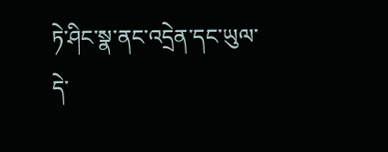ཏེ་ཤིང་སྣ་ནང་འདྲེན་དང་ཡུལ་དེ་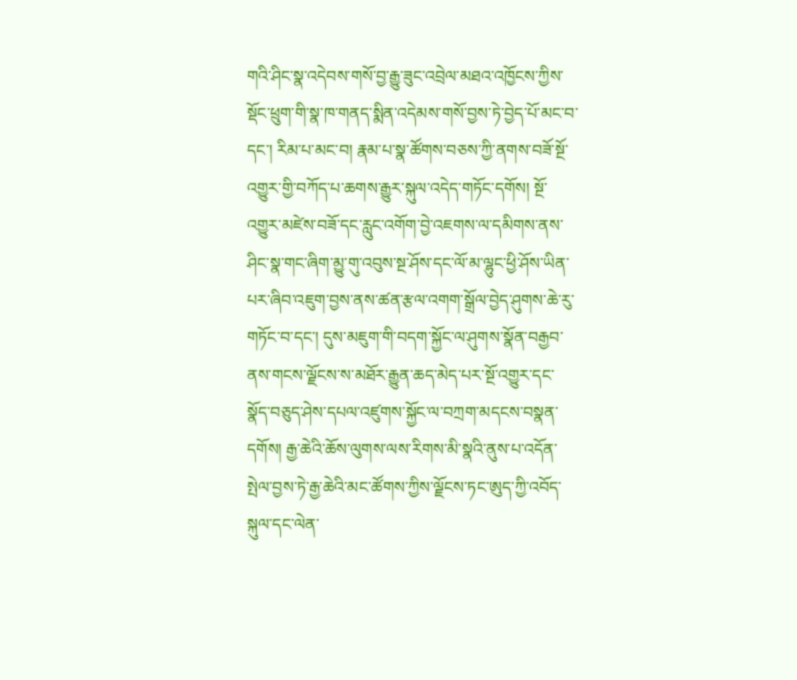གའི་ཤིང་སྣ་འདེབས་གསོ་བྱ་རྒྱུ་ཟུང་འབྲེལ་མཐའ་འཁྱོངས་ཀྱིས་སྡོང་ཕྲུག་གི་སྣ་ཁ་གནད་སྨིན་འདེམས་གསོ་བྱས་ཏེ་བྱེད་པོ་མང་བ་དང་། རིམ་པ་མང་བ། རྣམ་པ་སྣ་ཚོགས་བཅས་ཀྱི་ནགས་བཟོ་སྔོ་འགྱུར་གྱི་བཀོད་པ་ཆགས་རྒྱུར་སྐུལ་འདེད་གཏོང་དགོས། སྔོ་འགྱུར་མཛེས་བཟོ་དང་རླུང་འགོག་བྱེ་འཇགས་ལ་དམིགས་ནས་ཤིང་སྣ་གང་ཞིག་མྱུ་གུ་འབུས་སྔ་ཤོས་དང་ལོ་མ་ལྷུང་ཕྱི་ཤོས་ཡིན་པར་ཞིབ་འཇུག་བྱས་ནས་ཚན་རྩལ་འགག་སྒྲོལ་བྱེད་ཤུགས་ཆེ་རུ་གཏོང་བ་དང་། དུས་མཇུག་གི་བདག་སྐྱོང་ལ་ཤུགས་སྣོན་བརྒྱབ་ནས་གངས་ལྗོངས་ས་མཐོར་རྒྱུན་ཆད་མེད་པར་སྔོ་འགྱུར་དང་སྣོད་བཅུད་ཤེས་དཔལ་འཛུགས་སྐྱོང་ལ་བཀྲག་མདངས་བསྣན་དགོས། རྒྱ་ཆེའི་ཆོས་ལུགས་ལས་རིགས་མི་སྣའི་ནུས་པ་འདོན་སྤེལ་བྱས་ཏེ་རྒྱ་ཆེའི་མང་ཚོགས་ཀྱིས་ལྗོངས་ཏང་ཨུད་ཀྱི་འབོད་སྐུལ་དང་ལེན་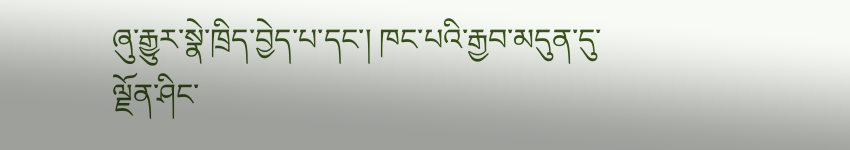ཞུ་རྒྱུར་སྣེ་ཁྲིད་བྱེད་པ་དང་། ཁང་པའི་རྒྱབ་མདུན་དུ་ལྗོན་ཤིང་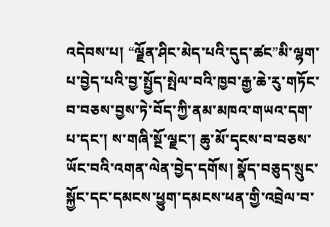འདེབས་པ། “ལྗོན་ཤིང་མེད་པའི་དུད་ཚང”མི་ལྷག་པ་བྱེད་པའི་བྱ་སྤྱོད་སྤེལ་བའི་ཁྱབ་རྒྱ་ཆེ་རུ་གཏོང་བ་བཅས་བྱས་ཏེ་བོད་ཀྱི་ནམ་མཁའ་གཡའ་དག་པ་དང་། ས་གཞི་སྔོ་ལྗང་། ཆུ་མོ་དྭངས་བ་བཅས་ཡོང་བའི་འགན་ལེན་བྱེད་དགོས། སྣོད་བཅུད་སྲུང་སྐྱོང་དང་དམངས་ཕྱུག་དམངས་ཕན་གྱི་འབྲེལ་བ་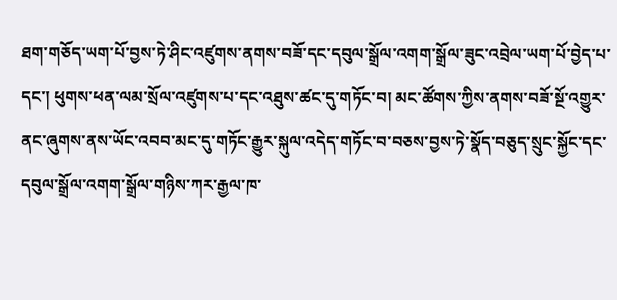ཐག་གཅོད་ཡག་པོ་བྱས་ཏེ་ཤིང་འཛུགས་ནགས་བཟོ་དང་དབུལ་སྒྲོལ་འགག་སྒྲོལ་ཟུང་འབྲེལ་ཡག་པོ་བྱེད་པ་དང་། ཕུགས་ཕན་ལམ་སྲོལ་འཛུགས་པ་དང་འཐུས་ཚང་དུ་གཏོང་བ། མང་ཚོགས་ཀྱིས་ནགས་བཟོ་སྔོ་འགྱུར་ནང་ཞུགས་ནས་ཡོང་འབབ་མང་དུ་གཏོང་རྒྱུར་སྐུལ་འདེད་གཏོང་བ་བཅས་བྱས་ཏེ་སྣོད་བཅུད་སྲུང་སྐྱོང་དང་དབུལ་སྒྲོལ་འགག་སྒྲོལ་གཉིས་ཀར་རྒྱལ་ཁ་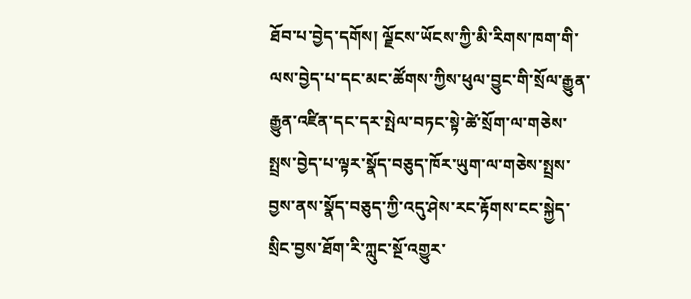ཐོབ་པ་བྱེད་དགོས། ལྗོངས་ཡོངས་ཀྱི་མི་རིགས་ཁག་གི་ལས་བྱེད་པ་དང་མང་ཚོགས་ཀྱིས་ཕུལ་བྱུང་གི་སྲོལ་རྒྱུན་རྒྱུན་འཛིན་དང་དར་སྤེལ་བཏང་སྟེ་ཚེ་སྲོག་ལ་གཅེས་སྤྲས་བྱེད་པ་ལྟར་སྣོད་བཅུད་ཁོར་ཡུག་ལ་གཅེས་སྤྲས་བྱས་ནས་སྣོད་བཅུད་ཀྱི་འདུ་ཤེས་རང་རྟོགས་ངང་སྐྱེད་སྲིང་བྱས་ཐོག་རི་ཀླུང་སྔོ་འགྱུར་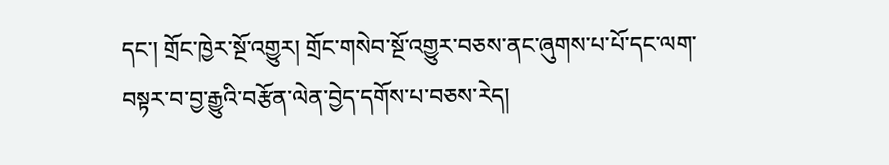དང་། གྲོང་ཁྱེར་སྔོ་འགྱུར། གྲོང་གསེབ་སྔོ་འགྱུར་བཅས་ནང་ཞུགས་པ་པོ་དང་ལག་བསྟར་བ་བྱ་རྒྱུའི་བརྩོན་ལེན་བྱེད་དགོས་པ་བཅས་རེད།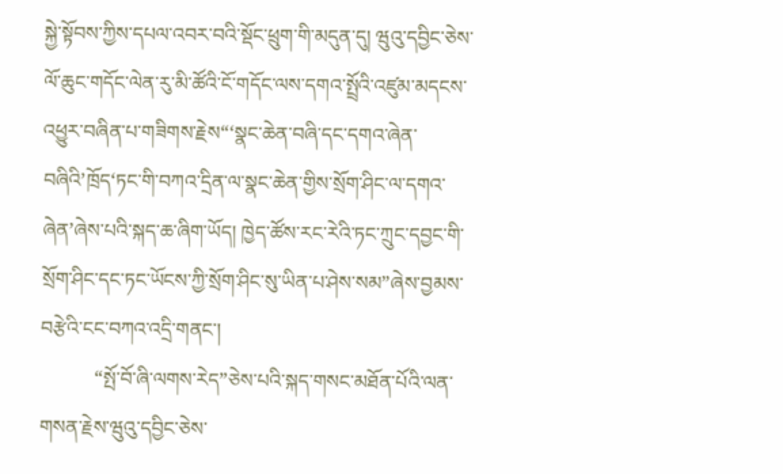སྐྱེ་སྟོབས་ཀྱིས་དཔལ་འབར་བའི་སྡོང་ཕྲུག་གི་མདུན་དུ། ཝུའུ་དབྱིང་ཅེས་ལོ་ཆུང་གདོང་ལེན་རུ་མི་ཚོའི་ངོ་གདོང་ལས་དགའ་སྤྲོའི་འཛུམ་མདངས་འཕྱུར་བཞིན་པ་གཟིགས་རྗེས“‘སྣང་ཆེན་བཞི་དང་དགའ་ཞེན་བཞིའི’ཁྲོད‘ཏང་གི་བཀའ་དྲིན་ལ་སྣང་ཆེན་གྱིས་སྲོག་ཤིང་ལ་དགའ་ཞེན’ཞེས་པའི་སྐད་ཆ་ཞིག་ཡོད། ཁྱེད་ཚོས་རང་རེའི་ཏང་ཀྲུང་དབྱང་གི་སྲོག་ཤིང་དང་ཏང་ཡོངས་ཀྱི་སྲོག་ཤིང་སུ་ཡིན་པ་ཤེས་སམ”ཞེས་བྱམས་བརྩེའི་ངང་བཀའ་འདྲི་གནང་།
           “སྤོ་བོ་ཞི་ལགས་རེད”ཅེས་པའི་སྐད་གསང་མཐོན་པོའི་ལན་གསན་རྗེས་ཝུའུ་དབྱིང་ཅེས་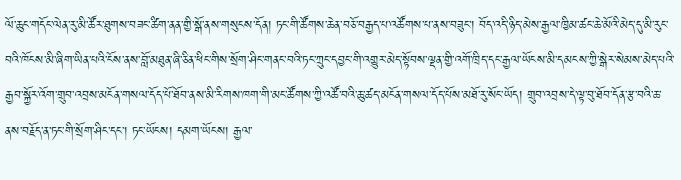ལོ་ཆུང་གདོང་ལེན་རུ་མི་ཚོར་ཐུགས་བཟང་ཚིག་ནན་གྱི་སྒོ་ནས་གསུངས་དོན། ཏང་གི་ཚོགས་ཆེན་བཅོ་བརྒྱད་པ་འཚོགས་པ་ནས་བཟུང་། བོད་འདི་ཉིད་མེས་རྒྱལ་ཁྱིམ་ཚང་ཆེ་མོའི་མེད་དུ་མི་རུང་བའི་ཁོངས་མི་ཞིག་ཡིན་པའི་ངོས་ནས་བློ་མཐུན་ཞི་ཅིན་ཕིང་གིས་སྲོག་ཤིང་གནང་བའི་ཏང་ཀྲུང་དབྱང་གི་འགྱུར་མེད་སྟོབས་ལྡན་གྱི་འགོ་ཁྲིད་དང་རྒྱལ་ཡོངས་མི་དམངས་ཀྱི་སྒེར་སེམས་མེད་པའི་རྒྱབ་སྐྱོར་འོག་གྲུབ་འབྲས་མངོན་གསལ་དོད་པོ་ཐོབ་ནས་མི་རིགས་ཁག་གི་མང་ཚོགས་ཀྱི་འཚོ་བའི་ཆུ་ཚད་མངོན་གསལ་དོད་པོས་མཐོ་རུ་སོང་ཡོད། གྲུབ་འབྲས་དེ་ལྟ་བུ་ཐོབ་དོན་རྩ་བའི་ཆ་ནས་བརྗོད་ན་ཏང་གི་སྲོག་ཤིང་དང་། ཏང་ཡོངས། དམག་ཡོངས། རྒྱལ་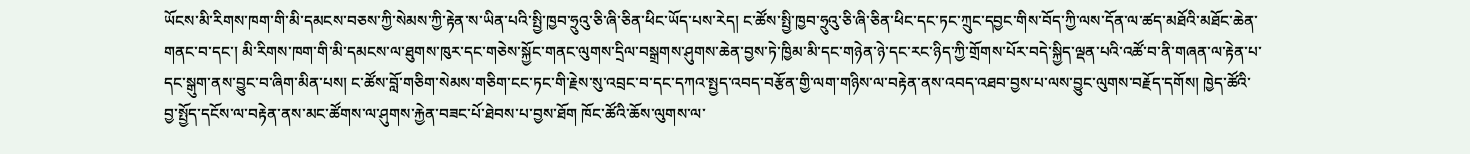ཡོངས་མི་རིགས་ཁག་གི་མི་དམངས་བཅས་ཀྱི་སེམས་ཀྱི་རྟེན་ས་ཡིན་པའི་སྤྱི་ཁྱབ་ཧྲུའུ་ཅི་ཞི་ཅིན་ཕིང་ཡོད་པས་རེད། ང་ཚོས་སྤྱི་ཁྱབ་ཧྲུའུ་ཅི་ཞི་ཅིན་ཕིང་དང་ཏང་ཀྲུང་དབྱང་གིས་བོད་ཀྱི་ལས་དོན་ལ་ཚད་མཐོའི་མཐོང་ཆེན་གནང་བ་དང་། མི་རིགས་ཁག་གི་མི་དམངས་ལ་ཐུགས་ཁུར་དང་གཅེས་སྐྱོང་གནང་ལུགས་དྲིལ་བསྒྲགས་ཤུགས་ཆེན་བྱས་ཏེ་ཁྱིམ་མི་དང་གཉེན་ཉེ་དང་རང་ཉིད་ཀྱི་གྲོགས་པོར་བདེ་སྐྱིད་ལྡན་པའི་འཚོ་བ་ནི་གཞན་ལ་རྟེན་པ་དང་སྒུག་ནས་བྱུང་བ་ཞིག་མིན་པས། ང་ཚོས་བློ་གཅིག་སེམས་གཅིག་ངང་ཏང་གི་རྗེས་སུ་འབྲང་བ་དང་དཀའ་སྤྱད་འབད་བརྩོན་གྱི་ལག་གཉིས་ལ་བརྟེན་ནས་འབད་འཐབ་བྱས་པ་ལས་བྱུང་ལུགས་བརྗོད་དགོས། ཁྱེད་ཚོའི་བྱ་སྤྱོད་དངོས་ལ་བརྟེན་ནས་མང་ཚོགས་ལ་ཤུགས་རྐྱེན་བཟང་པོ་ཐེབས་པ་བྱས་ཐོག ཁོང་ཚོའི་ཆོས་ལུགས་ལ་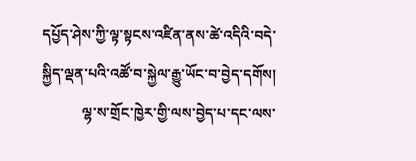དཔྱོད་ཤེས་ཀྱི་ལྟ་སྟངས་འཛིན་ནས་ཚེ་འདིའི་བདེ་སྐྱིད་ལྡན་པའི་འཚོ་བ་སྐྱེལ་རྒྱུ་ཡོང་བ་བྱེད་དགོས།
           ལྷ་ས་གྲོང་ཁྱེར་གྱི་ལས་བྱེད་པ་དང་ལས་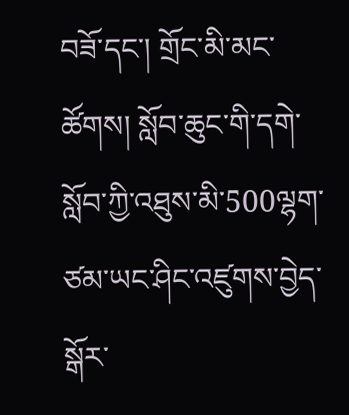བཟོ་དང་། གྲོང་མི་མང་ཚོགས། སློབ་ཆུང་གི་དགེ་སློབ་ཀྱི་འཐུས་མི་500ལྷག་ཙམ་ཡང་ཤིང་འཛུགས་བྱེད་སྒོར་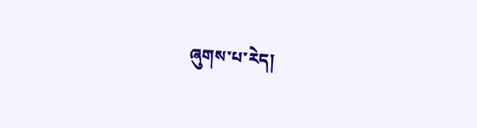ཞུགས་པ་རེད།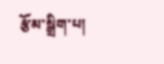རྩོམ་སྒྲིག་པ།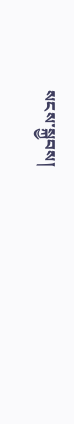སངས་སྐྱབས།